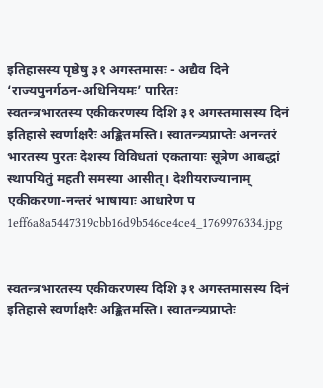इतिहासस्य पृष्ठेषु ३१ अगस्तमासः - अद्यैव दिने ‘राज्यपुनर्गठन-अधिनियमः’ पारितः
स्वतन्त्रभारतस्य एकीकरणस्य दिशि ३१ अगस्तमासस्य दिनं इतिहासे स्वर्णाक्षरैः अङ्कितमस्ति। स्वातन्त्र्यप्राप्तेः अनन्तरं भारतस्य पुरतः देशस्य विविधतां एकतायाः सूत्रेण आबद्धां स्थापयितुं महती समस्या आसीत्। देशीयराज्यानाम् एकीकरणा-नन्तरं भाषायाः आधारेण प
1eff6a8a5447319cbb16d9b546ce4ce4_1769976334.jpg


स्वतन्त्रभारतस्य एकीकरणस्य दिशि ३१ अगस्तमासस्य दिनं इतिहासे स्वर्णाक्षरैः अङ्कितमस्ति। स्वातन्त्र्यप्राप्तेः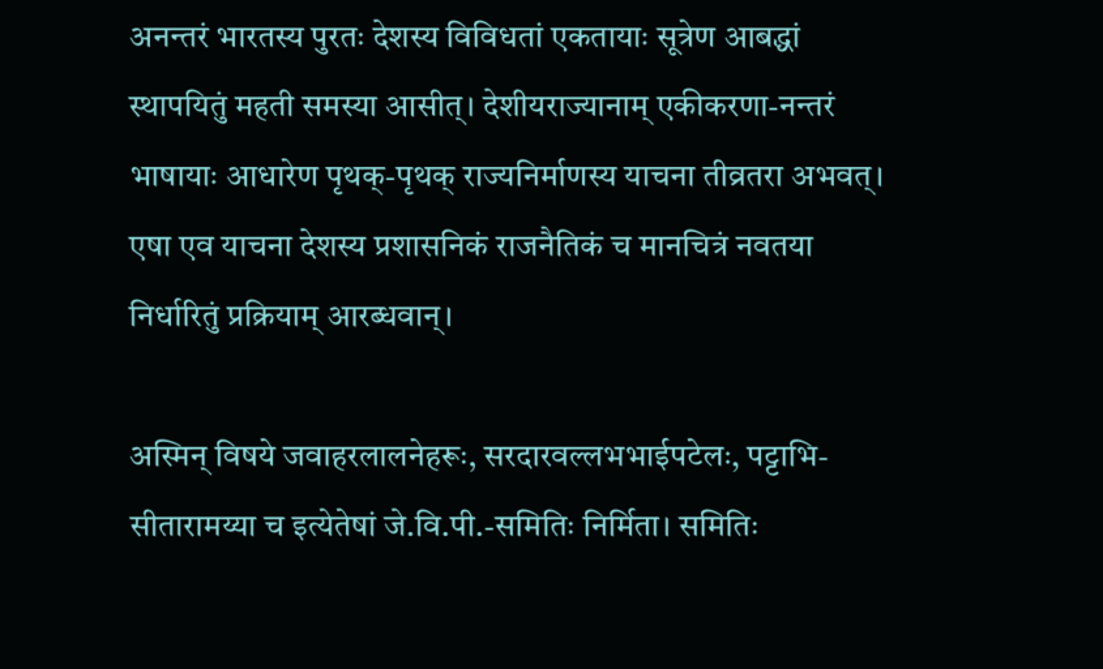अनन्तरं भारतस्य पुरतः देशस्य विविधतां एकतायाः सूत्रेण आबद्धां स्थापयितुं महती समस्या आसीत्। देशीयराज्यानाम् एकीकरणा-नन्तरं भाषायाः आधारेण पृथक्-पृथक् राज्यनिर्माणस्य याचना तीव्रतरा अभवत्। एषा एव याचना देशस्य प्रशासनिकं राजनैतिकं च मानचित्रं नवतया निर्धारितुं प्रक्रियाम् आरब्धवान्।

अस्मिन् विषये जवाहरलालनेहरूः, सरदारवल्लभभाईपटेलः, पट्टाभि-सीतारामय्या च इत्येतेषां जे.वि.पी.-समितिः निर्मिता। समितिः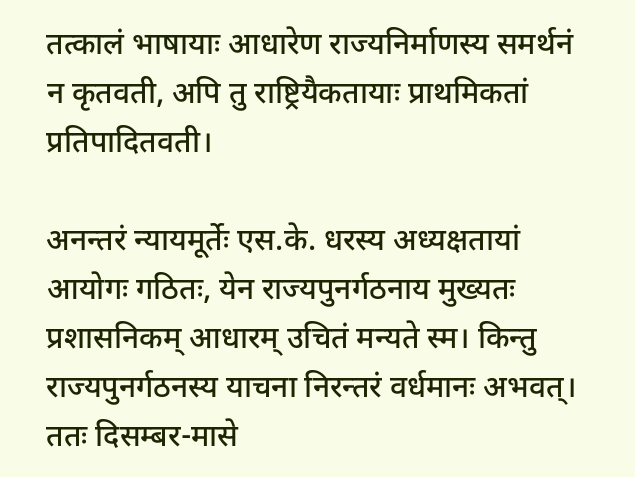तत्कालं भाषायाः आधारेण राज्यनिर्माणस्य समर्थनं न कृतवती, अपि तु राष्ट्रियैकतायाः प्राथमिकतां प्रतिपादितवती।

अनन्तरं न्यायमूर्तेः एस.के. धरस्य अध्यक्षतायां आयोगः गठितः, येन राज्यपुनर्गठनाय मुख्यतः प्रशासनिकम् आधारम् उचितं मन्यते स्म। किन्तु राज्यपुनर्गठनस्य याचना निरन्तरं वर्धमानः अभवत्। ततः दिसम्बर-मासे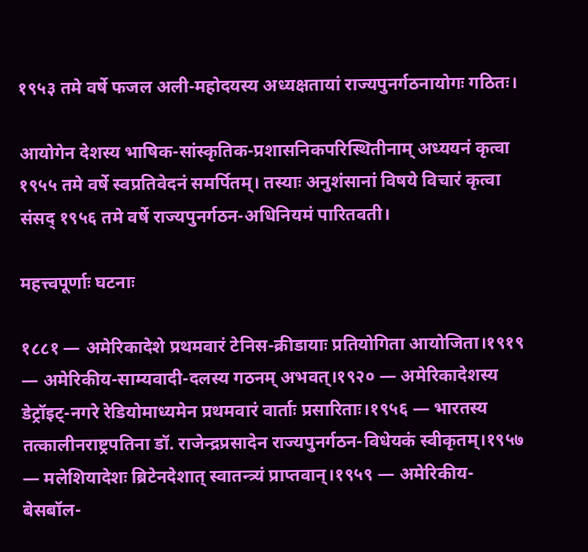१९५३ तमे वर्षे फजल अली-महोदयस्य अध्यक्षतायां राज्यपुनर्गठनायोगः गठितः।

आयोगेन देशस्य भाषिक-सांस्कृतिक-प्रशासनिकपरिस्थितीनाम् अध्ययनं कृत्वा १९५५ तमे वर्षे स्वप्रतिवेदनं समर्पितम्। तस्याः अनुशंसानां विषये विचारं कृत्वा संसद् १९५६ तमे वर्षे राज्यपुनर्गठन-अधिनियमं पारितवती।

महत्त्वपूर्णाः घटनाः

१८८१ — अमेरिकादेशे प्रथमवारं टेनिस-क्रीडायाः प्रतियोगिता आयोजिता।१९१९ — अमेरिकीय-साम्यवादी-दलस्य गठनम् अभवत्।१९२० — अमेरिकादेशस्य डेट्रॉइट्-नगरे रेडियोमाध्यमेन प्रथमवारं वार्ताः प्रसारिताः।१९५६ — भारतस्य तत्कालीनराष्ट्रपतिना डॉ. राजेन्द्रप्रसादेन राज्यपुनर्गठन-विधेयकं स्वीकृतम्।१९५७ — मलेशियादेशः ब्रिटेनदेशात् स्वातन्त्र्यं प्राप्तवान्।१९५९ — अमेरिकीय-बेसबॉल-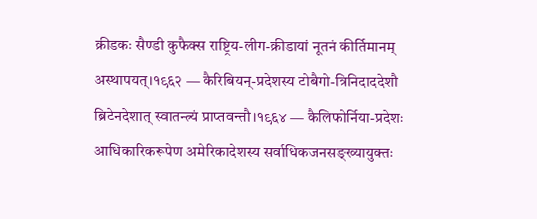क्रीडकः सैण्डी कुफैक्स राष्ट्रिय-लीग-क्रीडायां नूतनं कीर्तिमानम् अस्थापयत्।१९६२ — कैरिबियन्-प्रदेशस्य टोबैगो-त्रिनिदाददेशौ ब्रिटेनदेशात् स्वातन्त्र्यं प्राप्तवन्तौ।१९६४ — कैलिफोर्निया-प्रदेशः आधिकारिकरूपेण अमेरिकादेशस्य सर्वाधिकजनसङ्ख्यायुक्तः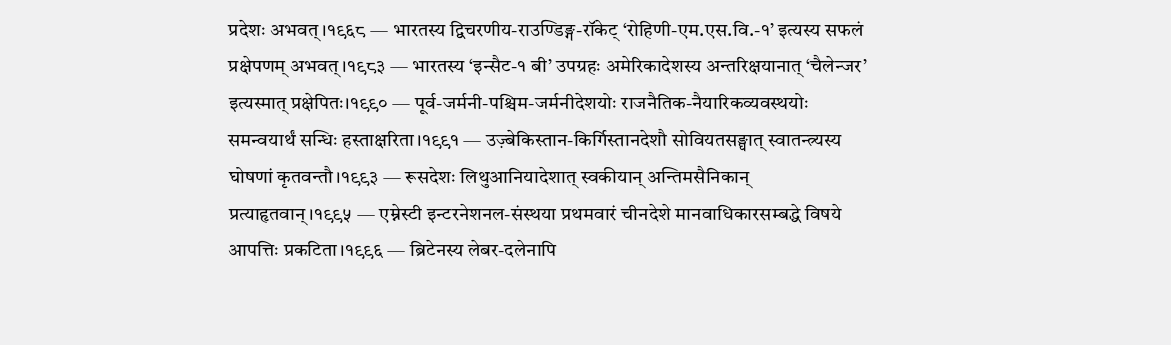प्रदेशः अभवत्।१९६८ — भारतस्य द्विचरणीय-राउण्डिङ्ग-रॉकेट् ‘रोहिणी-एम.एस.वि.-१’ इत्यस्य सफलं प्रक्षेपणम् अभवत्।१९८३ — भारतस्य ‘इन्सैट-१ बी’ उपग्रहः अमेरिकादेशस्य अन्तरिक्षयानात् ‘चैलेन्जर’ इत्यस्मात् प्रक्षेपितः।१९९० — पूर्व-जर्मनी-पश्चिम-जर्मनीदेशयोः राजनैतिक-नैयारिकव्यवस्थयोः समन्वयार्थं सन्धिः हस्ताक्षरिता।१९९१ — उज़्बेकिस्तान-किर्गिस्तानदेशौ सोवियतसङ्घात् स्वातन्त्र्यस्य घोषणां कृतवन्तौ।१९९३ — रूसदेशः लिथुआनियादेशात् स्वकीयान् अन्तिमसैनिकान् प्रत्याहृतवान्।१९९५ — एम्नेस्टी इन्टरनेशनल-संस्थया प्रथमवारं चीनदेशे मानवाधिकारसम्बद्धे विषये आपत्तिः प्रकटिता।१९९६ — ब्रिटेनस्य लेबर-दलेनापि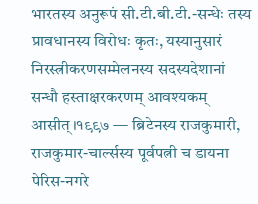भारतस्य अनुरूपं सी.टी.बी.टी.-सन्धेः तस्य प्रावधानस्य विरोधः कृतः, यस्यानुसारं निरस्त्रीकरणसम्मेलनस्य सदस्यदेशानां सन्धौ हस्ताक्षरकरणम् आवश्यकम् आसीत्।१९९७ — ब्रिटेनस्य राजकुमारी, राजकुमार-चार्ल्सस्य पूर्वपत्नी च डायना पेरिस-नगरे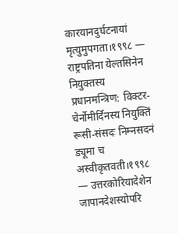कारयानदुर्घटनायां मृत्युमुपगता।१९९८ — राष्ट्रपतिना येल्तसिनेन नियुक्तस्य प्रधानमन्त्रिण: विक्टर-चेर्नोमीर्दिनस्य नियुक्तिं रूसी-संसदः निम्नसदनं ड्यूमा च अस्वीकृतवती।१९९८ — उत्तरकोरियादेशेन जापानदेशस्योपरि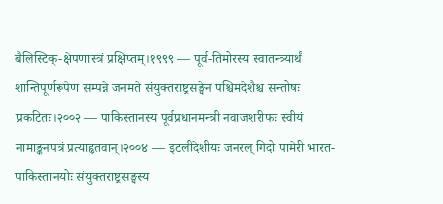बैलिस्टिक्-क्षेपणास्त्रं प्रक्षिप्तम्।१९९९ — पूर्व-तिमोरस्य स्वातन्त्र्यार्थं शान्तिपूर्णरूपेण सम्पन्ने जनमते संयुक्तराष्ट्रसङ्घेन पश्चिमदेशैश्च सन्तोषः प्रकटितः।२००२ — पाकिस्तानस्य पूर्वप्रधानमन्त्री नवाजशरीफः स्वीयं नामाङ्कनपत्रं प्रत्याहृतवान्।२००४ — इटलीदेशीयः जनरल् गिदो पामेरी भारत-पाकिस्तानयोः संयुक्तराष्ट्रसङ्घस्य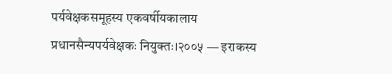पर्यवेक्षकसमूहस्य एकवर्षीयकालाय प्रधानसैन्यपर्यवेक्षकः नियुक्तः।२००५ — इराकस्य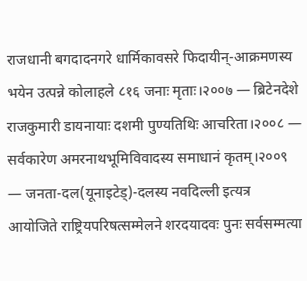राजधानी बगदादनगरे धार्मिकावसरे फिदायीन्-आक्रमणस्य भयेन उत्पन्ने कोलाहले ८१६ जनाः मृताः।२००७ — ब्रिटेनदेशे राजकुमारी डायनायाः दशमी पुण्यतिथिः आचरिता।२००८ — सर्वकारेण अमरनाथभूमिविवादस्य समाधानं कृतम्।२००९ — जनता-दल(यूनाइटेड्)-दलस्य नवदिल्ली इत्यत्र आयोजिते राष्ट्रियपरिषत्सम्मेलने शरदयादवः पुनः सर्वसम्मत्या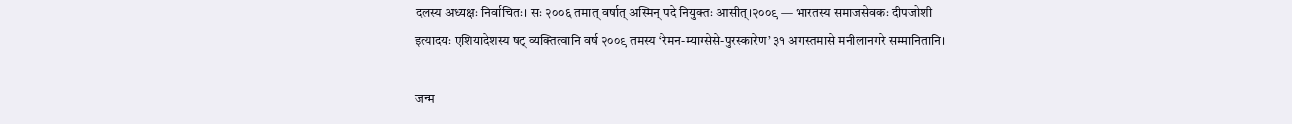दलस्य अध्यक्षः निर्वाचितः। सः २००६ तमात् वर्षात् अस्मिन् पदे नियुक्तः आसीत्।२००९ — भारतस्य समाजसेवकः दीपजोशी इत्यादयः एशियादेशस्य षट् व्यक्तित्वानि वर्ष २००९ तमस्य ‘रेमन-म्याग्सेसे-पुरस्कारेण’ ३१ अगस्तमासे मनीलानगरे सम्मानितानि।

जन्म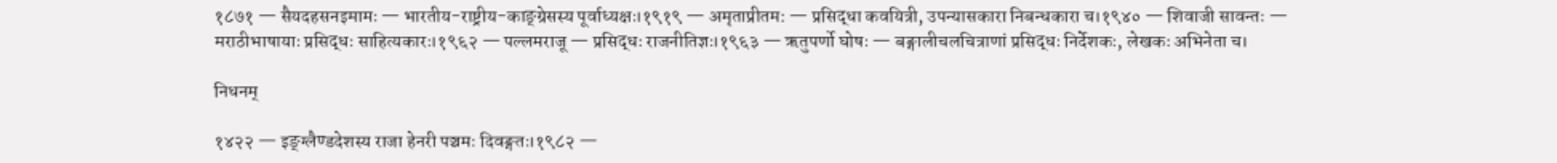१८७१ — सैयदहसनइमामः — भारतीय-राष्ट्रीय-काङ्ग्रेसस्य पूर्वाध्यक्षः।१९१९ — अमृताप्रीतम: — प्रसिद्धा कवयित्री, उपन्यासकारा निबन्धकारा च।१९४० — शिवाजी सावन्तः — मराठीभाषायाः प्रसिद्धः साहित्यकारः।१९६२ — पल्लमराजू — प्रसिद्धः राजनीतिज्ञः।१९६३ — ऋतुपर्णो घोषः — बङ्गालीचलचित्राणां प्रसिद्धः निर्देशकः, लेखकः अभिनेता च।

निधनम्

१४२२ — इङ्ग्लैण्डदेशस्य राजा हेनरी पञ्चमः दिवङ्गतः।१९८२ —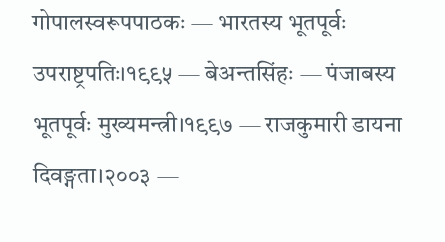गोपालस्वरूपपाठकः — भारतस्य भूतपूर्वः उपराष्ट्रपतिः।१९९५ — बेअन्तसिंहः — पंजाबस्य भूतपूर्वः मुख्यमन्त्री।१९९७ — राजकुमारी डायना दिवङ्गता।२००३ —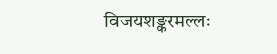विजयशङ्करमल्लः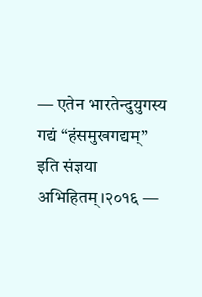— एतेन भारतेन्दुयुगस्य गद्यं “हंसमुखगद्यम्” इति संज्ञया अभिहितम्।२०१६ —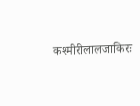कश्मीरीलालजाकिरः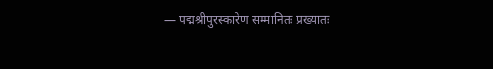— पद्मश्रीपुरस्कारेण सम्मानितः प्रख्यातः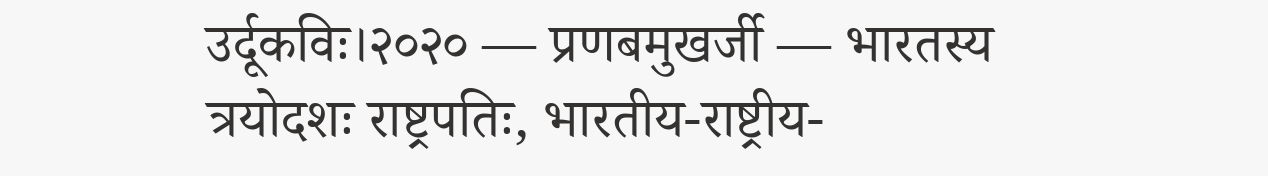उर्दूकविः।२०२० — प्रणबमुखर्जी — भारतस्य त्रयोदशः राष्ट्रपतिः, भारतीय-राष्ट्रीय-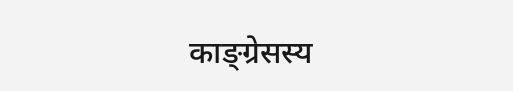काङ्ग्रेसस्य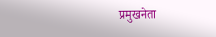प्रमुखनेता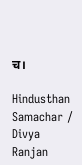च।

Hindusthan Samachar / Divya Ranjan